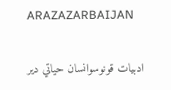ARAZAZARBAIJAN

ادبيات قونوسوانسان حياتي دير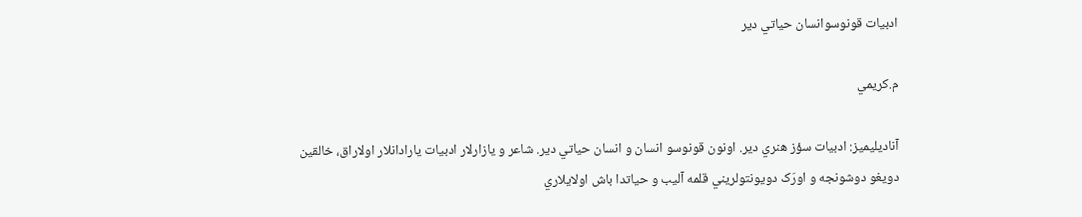ادبيات قونوسوانسان حياتي دير

م.کريمي

آناديليميز: ادبيات سؤز هنري دير. اونون قونوسو انسان و انسان حياتي دير. شاعر و يازارلار ادبيات يارادانلار اولاراق، خالقين دويغو دوشونجه و اورَک دويونتولريني قلمه آليب و حياتدا باش اولايلاري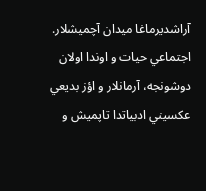آراشديرماغا ميدان آچميشلار. اجتماعي حيات و اوندا اولان دوشونجه، آرمانلار و اؤز بديعي عکسيني ادبياتدا تاپميش و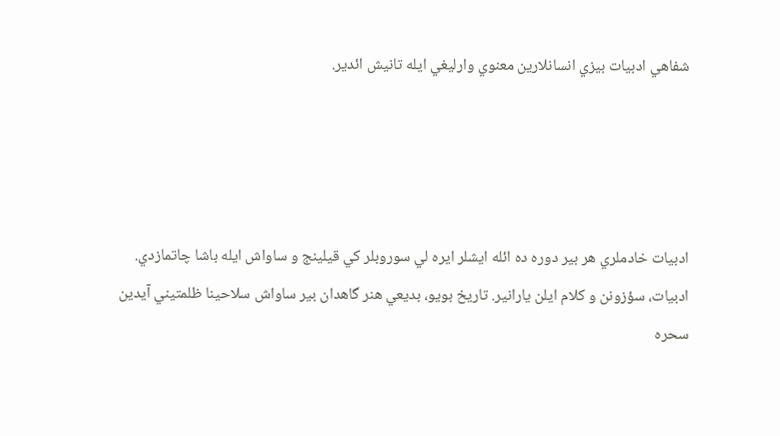شفاهي ادبيات بيزي انسانلارين معنوي وارليغي ايله تانيش ائدير.




ادبيات خادملري هر بير دوره ده ائله ايشلر ايره لي سوروبلر کي قيلينج و ساواش ايله باشا چاتمازدي. ادبيات، سؤزونن و کلام ايلن يارانير. تاريخ بويو، بديعي هنر گاهدان بير ساواش سلاحينا ظلمتيني آيدين سحره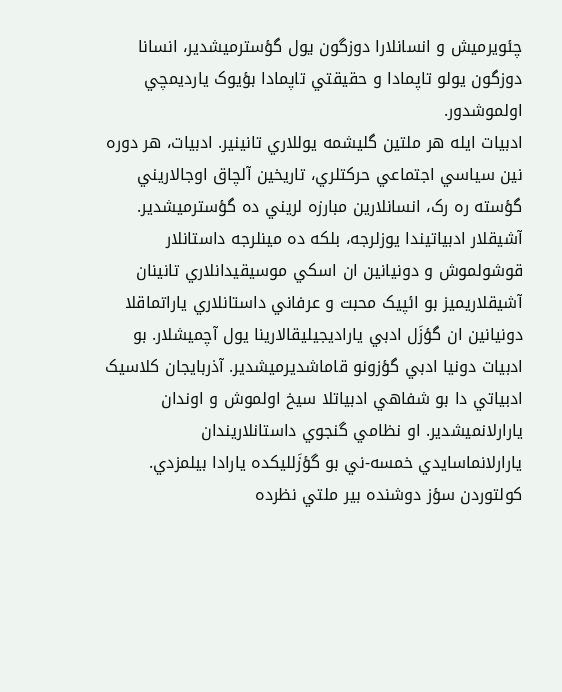چئويرميش و انسانلارا دوزگون يول گؤسترميشدير، انسانا دوزگون يولو تاپمادا و حقيقتي تاپمادا بؤيوک يارديمچي اولموشدور.
ادبيات ايله هر ملتين گليشمه يوللاري تانينير. ادبيات، هر دوره نين سياسي اجتماعي حرکتلري، تاريخين آلچاق اوجالاريني گؤسته ره رک، انسانلارين مبارزه لريني ده گؤسترميشدير.
آشيقلار ادبياتيندا يوزلرجه، بلکه ده مينلرجه داستانلار قوشولموش و دونيانين ان اسکي موسيقيدانلاري تانينان آشيقلاريميز بو ائپيک محبت و عرفاني داستانلاري ياراتماقلا دونيانين ان گؤزَل ادبي ياراديجيليقالارينا يول آچميشلار. بو ادبيات دونيا ادبي گؤزونو قاماشديرميشدير. آذربايجان کلاسيک ادبياتي دا بو شفاهي ادبياتلا سيخ اولموش و اوندان يارارلانميشدير. او نظامي گنجوي داستانلاريندان يارارلانماسايدي خمسه-ني بو گؤزَلليکده يارادا بيلمزدي.
کولتوردن سؤز دوشنده بير ملتي نظرده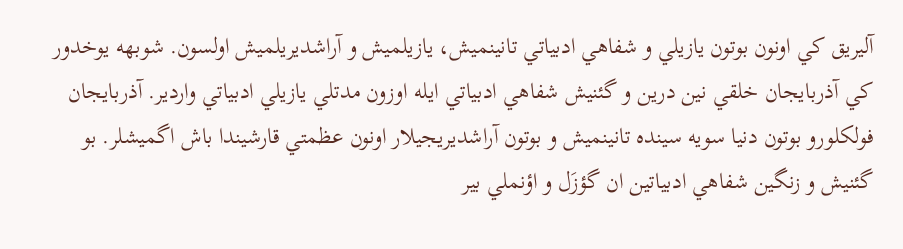آليريق کي اونون بوتون يازيلي و شفاهي ادبياتي تانينميش، يازيلميش و آراشديريلميش اولسون. شوبهه يوخدور کي آذربايجان خلقي نين درين و گئنيش شفاهي ادبياتي ايله اوزون مدتلي يازيلي ادبياتي واردير. آذربايجان فولکلورو بوتون دنيا سويه سينده تانينميش و بوتون آراشديريجيلار اونون عظمتي قارشيندا باش اگميشلر. بو گئنيش و زنگين شفاهي ادبياتين ان گؤزَل و اؤنملي بير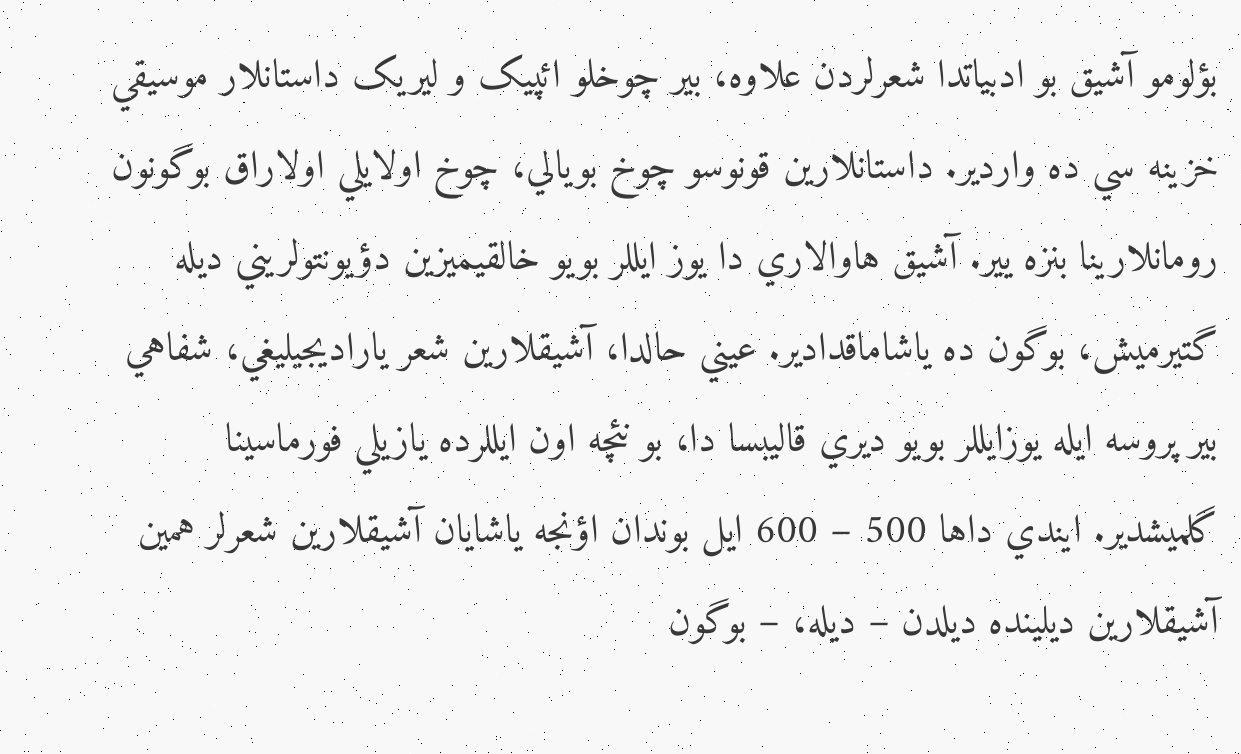بؤلومو آشيق بو ادبياتدا شعرلردن علاوه، بير چوخلو ائپيک و ليريک داستانلار موسيقي خزينه سي ده واردير. داستانلارين قونوسو چوخ بويالي، چوخ اولايلي اولاراق بوگونون رومانلارينا بنزه يير. آشيق هاوالاري دا يوز ايللر بويو خالقيميزين دؤيونتولريني ديله گتيرميش، بوگون ده ياشاماقدادير. عيني حالدا، آشيقلارين شعر ياراديجيليغي، شفاهي بير پروسه ايله يوزايللر بويو ديري قاليبسا دا، بو نئچه اون ايللرده يازيلي فورماسينا گلميشدير. ايندي داها 500 – 600 ايل بوندان اؤنجه ياشايان آشيقلارين شعرلر همين آشيقلارين ديلينده ديلدن – ديله، – بوگون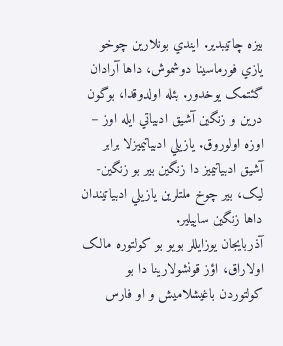بيزه چاتيبدير. ايندي بونلارين چوخو يازي فورماسينا دوشموش، داها آرادان گئتمک يوخدور. بئله اولدوقدا، بوگون درين و زنگين آشيق ادبياتي ايله اوز – اوزه اولوروق. يازيلي ادبياتيميزلا برابر آشيق ادبياتيميز دا زنگين بير بو زنگين-ليک، بير چوخ ملتلرين يازيلي ادبياتيندان داها زنگين ساييلير.
آذربايجان يوزايللر بويو بو کولتوره مالک اولاراق، اؤز قونشولارينا دا بو کولتوردن باغيشلاميش و او فارس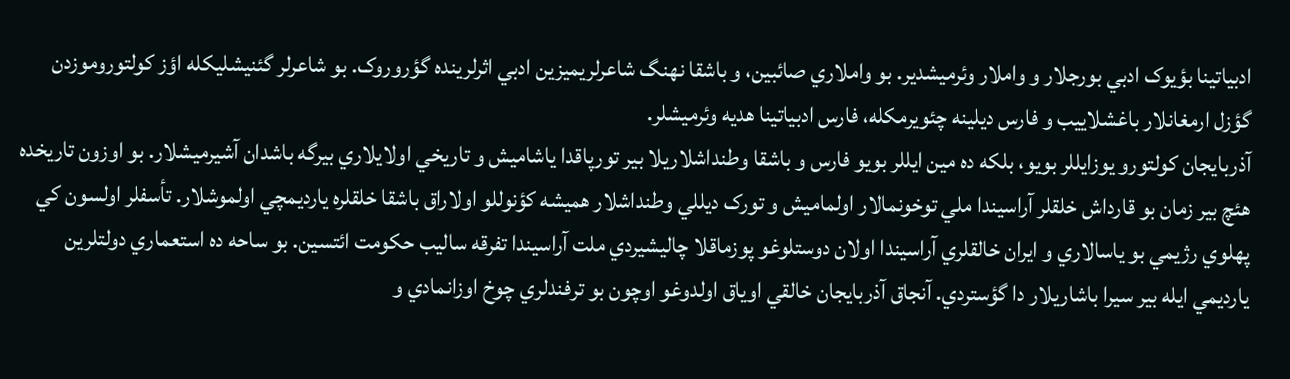ادبياتينا بؤيوک ادبي بورجلار و واملار وئرميشدير. بو واملاري صائبين، و باشقا نهنگ شاعرلريميزين ادبي اثرلرينده گؤروروک. بو شاعرلر گئنيشليکله اؤز کولتوروموزدن گؤزل ارمغانلار باغشلاييب و فارس ديلينه چئويرمکله، فارس ادبياتينا هديه وئرميشلر.
آذربايجان کولتورو يوزايللر بويو، بلکه ده مين ايللر بويو فارس و باشقا وطنداشلاريلا بير تورپاقدا ياشاميش و تاريخي اولايلاري بيرگه باشدان آشيرميشلار. بو اوزون تاريخده هئچ بير زمان بو قارداش خلقلر آراسيندا ملي توخونمالار اولماميش و تورک ديللي وطنداشلار هميشه کؤنوللو اولاراق باشقا خلقلره يارديمچي اولموشلار. تأسفلر اولسون کي پهلوي رژيمي بو ياسالاري و ايران خالقلري آراسيندا اولان دوستلوغو پوزماقلا چاليشيردي ملت آراسيندا تفرقه ساليب حکومت ائتسين. بو ساحه ده استعماري دولتلرين يارديمي ايله بير سيرا باشاريلار دا گؤستردي. آنجاق آذربايجان خالقي اوياق اولدوغو اوچون بو ترفندلري چوخ اوزانمادي و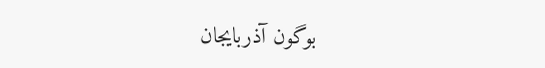بوگون آذربايجان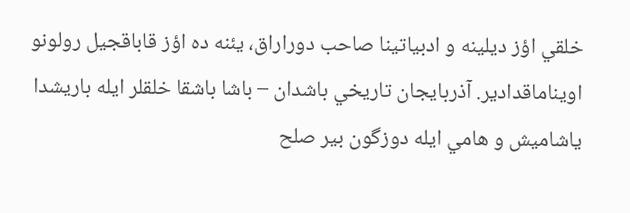خلقي اؤز ديلينه و ادبياتينا صاحب دوراراق، يئنه ده اؤز قاباقجيل رولونو اويناماقدادير. آذربايجان تاريخي باشدان – باشا باشقا خلقلر ايله باريشدا ياشاميش و هامي ايله دوزگون بير صلح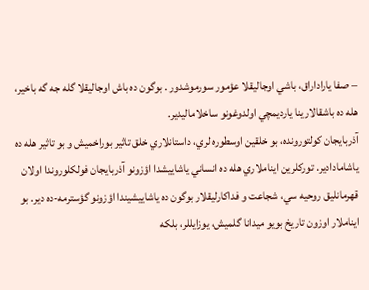– صفا ياراداراق، باشي اوجاليقلا عؤمور سورموشدور . بوگون ده باش اوجاليقلا گله جه گه باخير، هله ده باشقالارينا يارديمچي اولدوغونو ساخلاماليدير.
آذربايجان کولتورونده، بو خلقين اوسطوره لري، داستانلاري خلق تاثير بوراخميش و بو تاثير هله ده ياشامادادير. تورکلرين ايناملاري هله ده انساني ياشاييشدا اؤزونو آذربايجان فولکلوروندا اولان قهرمانليق روحيه سي، شجاعت و فداکارليقلار بوگون ده ياشاييشيندا اؤزونو گؤسترمه-ده دير. بو ايناملار اوزون تاريخ بويو ميدانا گلميش، يوزايللر، بلکه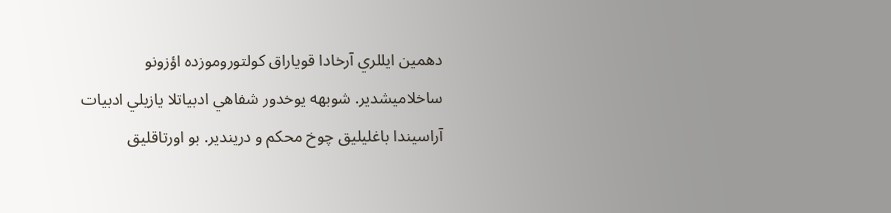دهمين ايللري آرخادا قوياراق کولتوروموزده اؤزونو ساخلاميشدير. شوبهه يوخدور شفاهي ادبياتلا يازيلي ادبيات آراسيندا باغليليق چوخ محکم و دريندير. بو اورتاقليق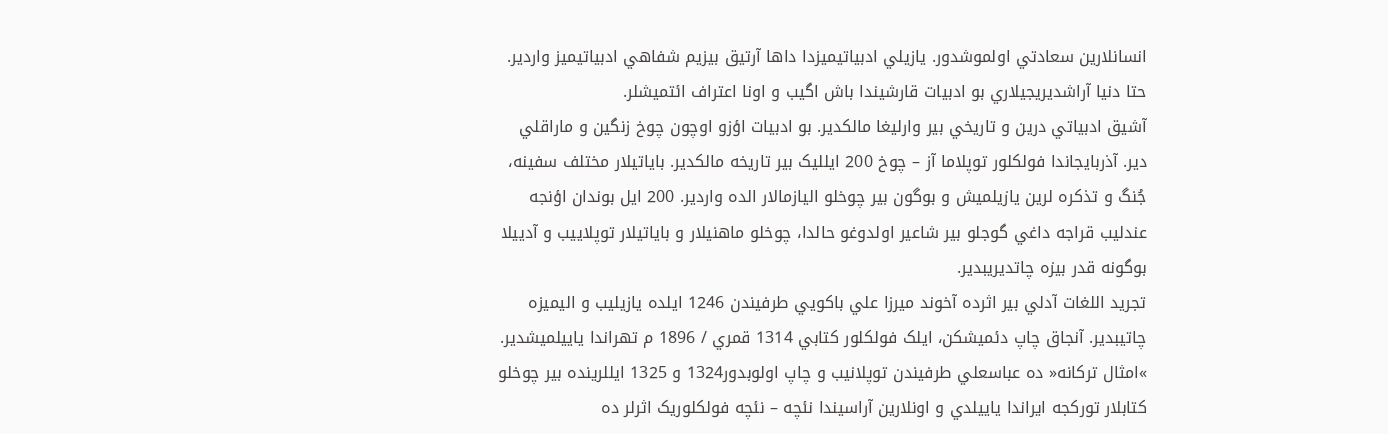انسانلارين سعادتي اولموشدور. يازيلي ادبياتيميزدا داها آرتيق بيزيم شفاهي ادبياتيميز واردير. حتا دنيا آراشديريجيلاري بو ادبيات قارشيندا باش اگيب و اونا اعتراف ائتميشلر.
آشيق ادبياتي درين و تاريخي بير وارليغا مالکدير. بو ادبيات اؤزو اوچون چوخ زنگين و ماراقلي دير. آذربايجاندا فولکلور توپلاما آز – چوخ 200 ايلليک بير تاريخه مالکدير. باياتيلار مختلف سفينه، جُنگ و تذکره لرين يازيلميش و بوگون بير چوخلو اليازمالار الده واردير. 200 ايل بوندان اؤنجه عندليب قراجه داغي گوجلو بير شاعير اولدوغو حالدا، چوخلو ماهنيلار و باياتيلار توپلاييب و آدييلا بوگونه قدر بيزه چاتديريبدير.
تجريد اللغات آدلي بير اثرده آخوند ميرزا علي باکويي طرفيندن 1246 ايلده يازيليب و اليميزه چاتيبدير. آنجاق چاپ دئميشکن، ايلک فولکلور کتابي 1314 قمري / 1896 م تهراندا ياييلميشدير. »امثال تركانه« ده عباسعلي طرفيندن توپلانيب و چاپ اولوبدور1324 و 1325 ايللرينده بير چوخلو کتابلار تورکجه ايراندا ياييلدي و اونلارين آراسيندا نئچه – نئچه فولکلوريک اثرلر ده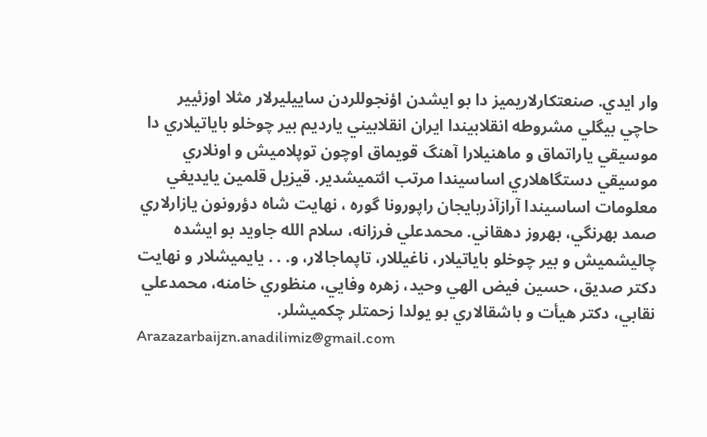وار ايدي. صنعتکارلاريميز دا بو ايشدن اؤنجوللردن ساييليرلار مثلا اوزئيير حاچي بيگلي مشروطه انقلابيندا ايران انقلابيني يارديم بير چوخلو باياتيلاري دا موسيقي ياراتماق و ماهنيلارا آهنگ قويماق اوچون توپلاميش و اونلاري موسيقي دستگاهلاري اساسيندا مرتب ائتميشدير. قيزيل قلمين يايديغي معلومات اساسيندا آرازآذربايجان راپورونا گوره ، نهايت شاه دؤرونون يازارلاري صمد بهرنگي، بهروز دهقاني. محمدعلي فرزانه، سلام الله جاويد بو ايشده چاليشميش و بير چوخلو باياتيلار، ناغيللار، تاپماجالار، و. . . يايميشلار و نهايت دکتر صديق، حسين فيض الهي وحيد، زهره وفايي، منظوري خامنه، محمدعلي نقابي، دكتر هيأت و باشقالاري بو يولدا زحمتلر چکميشلر.
Arazazarbaijzn.anadilimiz@gmail.com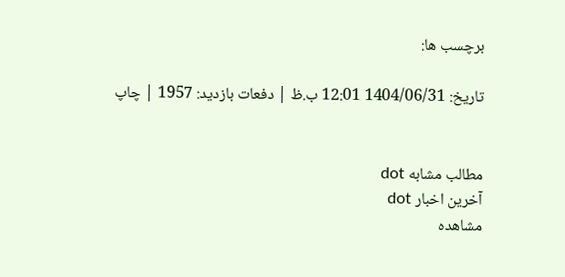برچسب ها:

تاریخ: 1404/06/31 12:01 ب.ظ | دفعات بازدید: 1957 | چاپ


مطالب مشابه dot
آخرین اخبار dot
مشاهده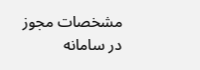مشخصات مجوز در سامانه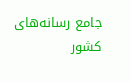جامع رسانه‌های کشور